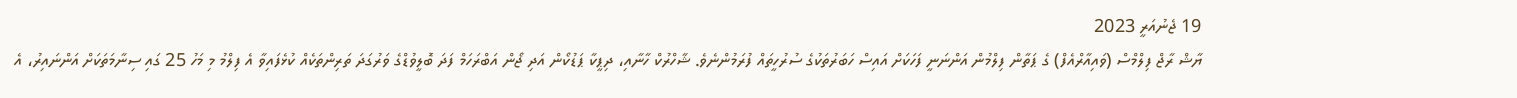19 ޖެނުއަރީ 2023
ޔާޝް ރާޖް ފިލްމްސް (ވައިއާރްއެފް) ގެ ޕަތާން ފިލްމުން އަންނަނީ ފަހަކަށް އައިސް ހަބަރުތަކުގެ ސުރުހީތައް ފުރަމުންނެވެ. ޝާހްރުކް ހާނާއި، ދިޕީކާ ޕަޑުކޯން އަދި ޖޯން އަބްރަހަމް ފަދަ ބޮލީވުޑްގެ ވަރުގަދަ ތަރިންތަކެއް ކުޅެފައިވާ އެ ފިލްމު މި މަހު 25 ގައި ސިނާމަތަކަށް އަންނައިރު، އެ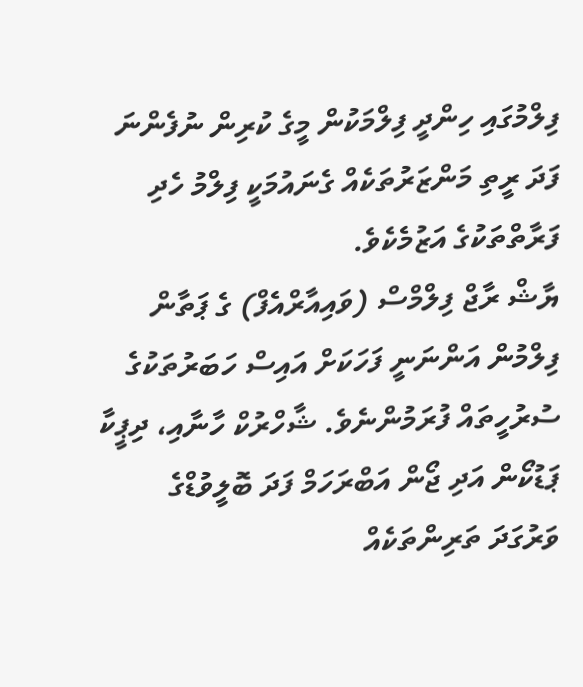ފިލްމުގައި ހިންދީ ފިލްމަކުން މީގެ ކުރިން ނުފެންނަ ފަދަ ރީތި މަންޒަރުތަކެއް ގެނައުމަކީ ފިލްމު ހެދި ފަރާތްތަކުގެ އަޒުމެކެވެ.
ޔާޝް ރާޖް ފިލްމްސް (ވައިއާރްއެފް) ގެ ޕަތާން ފިލްމުން އަންނަނީ ފަހަކަށް އައިސް ހަބަރުތަކުގެ ސުރުހީތައް ފުރަމުންނެވެ. ޝާހްރުކް ހާނާއި، ދިޕީކާ ޕަޑުކޯން އަދި ޖޯން އަބްރަހަމް ފަދަ ބޮލީވުޑްގެ ވަރުގަދަ ތަރިންތަކެއް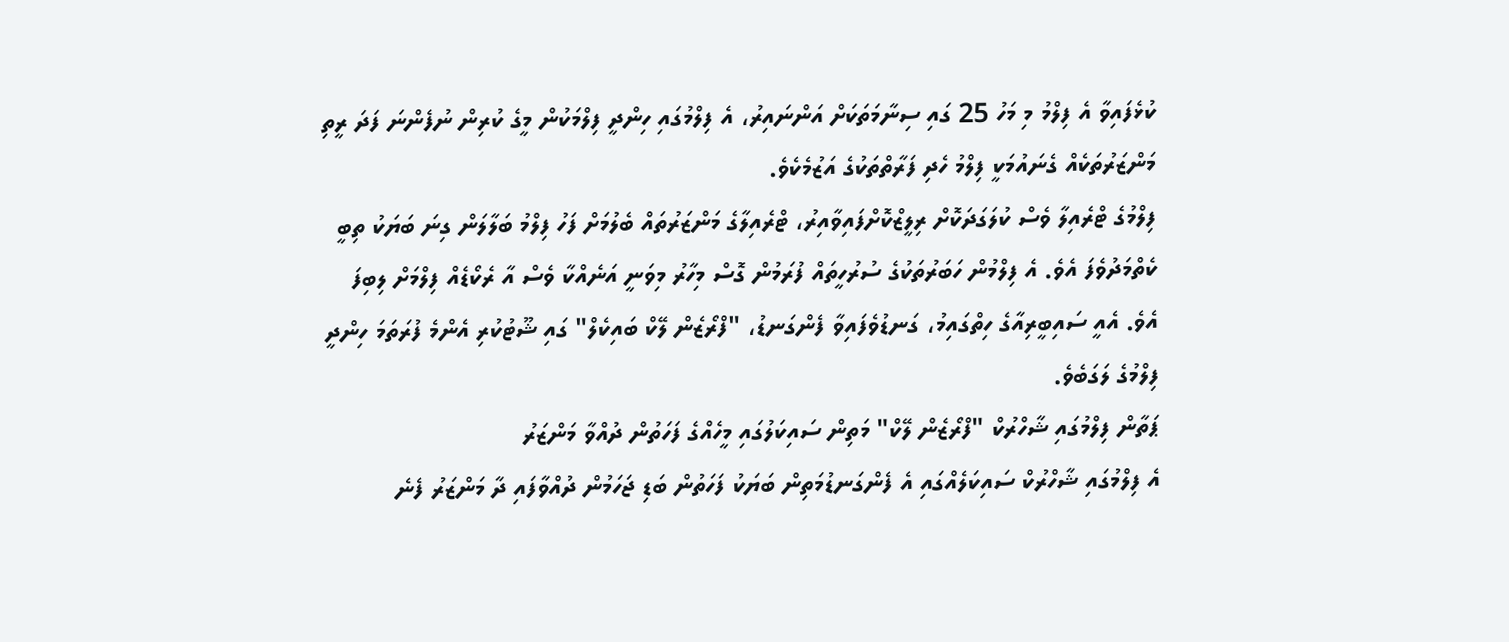ކުޅެފައިވާ އެ ފިލްމު މި މަހު 25 ގައި ސިނާމަތަކަށް އަންނައިރު، އެ ފިލްމުގައި ހިންދީ ފިލްމަކުން މީގެ ކުރިން ނުފެންނަ ފަދަ ރީތި މަންޒަރުތަކެއް ގެނައުމަކީ ފިލްމު ހެދި ފަރާތްތަކުގެ އަޒުމެކެވެ.
ފިލްމުގެ ޓްރެއިލާ ވެސް ކުލަގަދަކޮށް ރިލީޒްކޮށްފައިވާއިރު، ޓްރެއިލާގެ މަންޒަރުތައް ބެލުމަށް ފަހު ފިލްމު ބަލާލަން ގިނަ ބަޔަކު ތިބީ ކެތްމަދުވެފަ އެވެ. އެ ފިލްމުން ހަބަރުތަކުގެ ސުރުހީތައް ފުރަމުން ގޮސް މިހާރު މިވަނީ އަނެއްކާ ވެސް އާ ރެކޯޑެއް ފިލްމަށް ލިބިފަ އެވެ. އެއީ ސައިބީރިއާގެ ހިތްގައިމު، ގަނޑުވެފައިވާ ފެންގަނޑު، "ފްރޯޒެން ލޭކް ބައިކެލް" ގައި ޝޫޓުކުރި އެންމެ ފުރަތަމަ ހިންދީ ފިލްމުގެ ލަގަބެވެ.
ޕަތާން ފިލްމުގައި ޝާހްރުކް "ފްރޯޒެން ލޭކް" މަތިން ސައިކަލުގައި މީހެއްގެ ފަހަތުން ދުއްވާ މަންޒަރު
އެ ފިލްމުގައި ޝާހްރުކް ސައިކަލެއްގައި އެ ފެންގަނޑުމަތިން ބަޔަކު ފަހަތުން ބަޑި ޖަހަމުން ދުއްވާފައި ދާ މަންޒަރު ފެނެ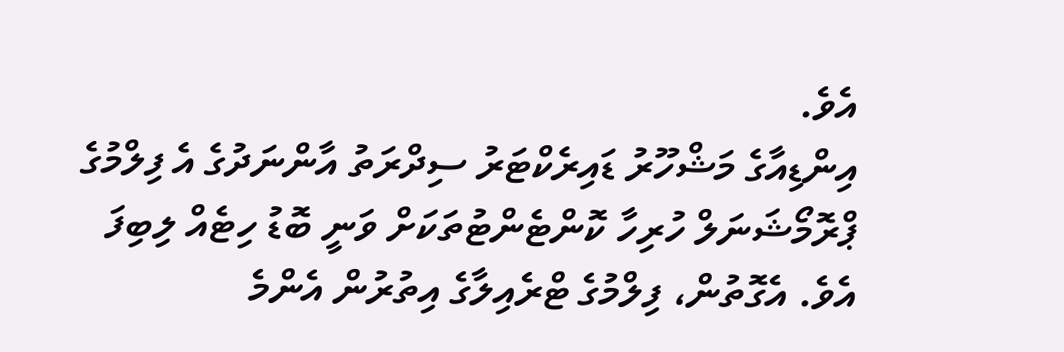އެވެ.
އިންޑިއާގެ މަޝްހޫރު ޑައިރެކްޓަރު ސިދްރަތު އާންނަދުގެ އެ ފިލްމުގެ ޕްރޮމޯޝަނަލް ހުރިހާ ކޮންޓެންޓުތަކަށް ވަނީ ބޮޑު ހިޓެއް ލިބިފަ އެވެ. އެގޮތުން، ފިލްމުގެ ޓްރެއިލާގެ އިތުރުން އެންމެ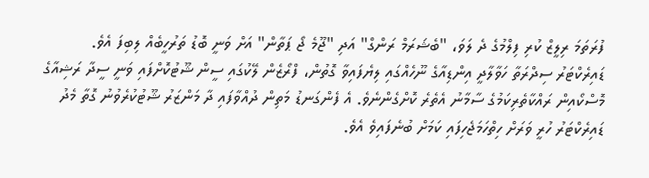ފުރަތަމަ ރިލީޒް ކުރި ފިލްމުގެ ދެ ލަވަ، "ބެޝަރަމް ރަންގް" އަދި "ޖޫމެ ޖޯ ޕަތާން" އަށް ވަނީ ބޮޑު ތަރުހީބެއް ލިބިފަ އެވެ.
ޑައިރެކްޓަރު ސިދްރަތާ ހަވާލާދީ އިންޑިއާގެ ނޫހެއްގައި ލިޔެފައިވާ ގޮތުން، ފްރޯޒެން ލޭކުގައި ސީން ޝޫޓުކޮށްފައި ވަނީ ސީދާ ރަޝިއާގެ މޮސްކޯއިން ރައްކާތެރިކަމުގެ ސާމާނު އެތެރެ ކޮށްގެންނެވެ. އެ ފެންގަނޑު މަތިން ދުއްވާފައި ދާ މަންޒަރު ޝޫޓުކުރެވުނު ގޮތާ މެދު ޑައިރެކްޓަރު ހުރީ ވަރަށް ހިތްހަމަޖެހިފައި ކަމަށް ބުނެފައިވެ އެވެ.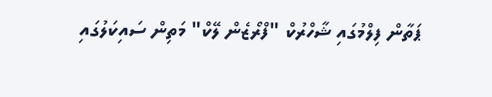ޕަތާން ފިލްމުގައި ޝާހްރުކް "ފްރޯޒެން ލޭކް" މަތިން ސައިކަލުގައި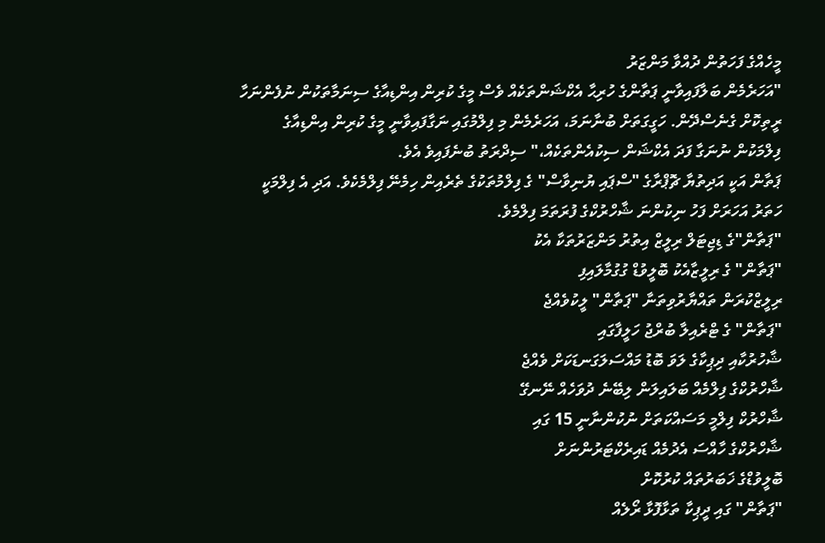މީހެއްގެ ފަހަތުން ދުއްވާ މަންޒަރު
"އަހަރެމެން ބަލާފައިވާނީ ޕަތާންގެ ހުރިޙާ އެކްޝަންތަކެއް ވެސް މީގެ ކުރިން އިންޑިއާގެ ސިނަމާތަކުން ނުފެންނަހާ ރީތިކޮށް ގެނެސްދޭން. ހަގީގަތަށް ބުނާނަމަ، އަހަރެމެން މި ފިލްމުގައި ނަގާފައިވާނީ މީގެ ކުރިން އިންޑިއާގެ ފިލްމަކުން ނުނަގާ ފަދަ އެކްޝަން ސިކުއެންތަކެއް،" ސިދްރަތު ބުނެފައިވެ އެވެ.
ޕަތާން އަކީ އަދިތުޔާ ޗޮޕްރާގެ "ސްޕައި ޔުނިވާސް" ގެ ފިލްމުތަކުގެ ތެރެއިން ހިމެނޭ ފިލްމެކެވެ. އަދި އެ ފިލްމަކީ ހަތަރު އަހަރަށް ފަހު ނިކުންނަ ޝާހްރުކްގެ ފުރަތަމަ ފިލްމެވެ.
"ޕަތާން"ގެ ޑިޖިޓަލް ރިލީޒް އިތުރު މަންޒަރުތަކާ އެކު
"ޕަތާން" ގެ ރިލީޒާއެކު ބޮލީވުޑް ގުގުމާލައިފި
ރިލީޒްކުރަން ތައްޔާރުވިތަނާ "ޕަތާން" ލީކުވެއްޖެ
"ޕަތާން" ގެ ޓްރެއިލާ ބުރްޖު ހަލީފާގައި
ޝާހުރުކާއި ދިޕިކާގެ ލަވަ ބޮޑު މައްސަލަގަނޑަކަށް ވެއްޖެ
ޝާހްރުކްގެ ފިލްމެއް ބަލައިލަން ލިބޭނެ ދުވަހެއް ނޭނގޭ
ޝާހްރުކް ފިލްމީ މަސައްކަތަށް ނުކުންނާނީ 15 ގައި
ޝާހްރުކްގެ ހާއްސަ އެދުމެއް ޑައިރެކްޓަރުންނަށް
ބޮލީވުޑްގެ ޚަބަރުތައް ކުރުކޮށް
"ޕަތާން" ގައި ދީޕިކާ ތަޅާފޮޅާ ރޯލެއް